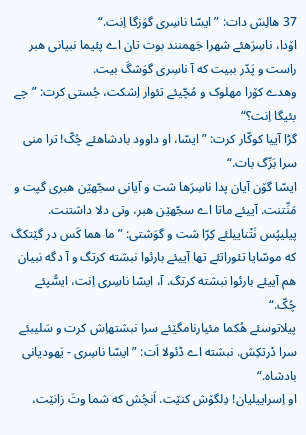37 هالِش دات: ”ایسّا ناسِری گوَزگا اِنت.“
اۆدا، ناسِرَهئے شهرا جَهمنند بوت تان اے پئیما نبیانی هبر راست و پَدّر ببیت که آ ناسِری گوَشگَ بیت.
وهدے کۆرا مهلوک و مُچّیئے تئوار اِشکت، جُستی کرت: ”چے بئیگا اِنت؟“
گڑا آییا کوکّار کرت: ”ایسّا، او داوود بادشاهئے چُکّ! ترا منی سرا بَزّگ بات.“
ایسّا گۆن آیان پدا ناسِرَها شت و آیانی سجّهێن هبری گپت و مَنِّتنت. آییئے ماتا اے سجّهێن هبر، وتی دلا داشتنت.
پیلیپُس نَتْناییلئے کِرّا شت و گوَشتی: ”ما هما کَس در گێتکگ که موسّایا تئوراتئے تها آییئے بارئوا نبشته کرتگ و آ دگه نبیان هم آییئے بارئوا نبشته کرتگ. آ، ایسّا ناسِری اِنت، ایسُّپئے چُکّ.“
پیلاتوسئے هُکما مئیارنامگێئے سرا نبشتهاِش کرت و سَلیبئے سرا دْرتکِش. نبشته اے ڈئولا اَت: ”ایسّا ناسِری - یَهودیانی بادشاه.“
او اِسراییلیان! دِلگۆش کنێت. اَنچُش که شما وتَ زانێت،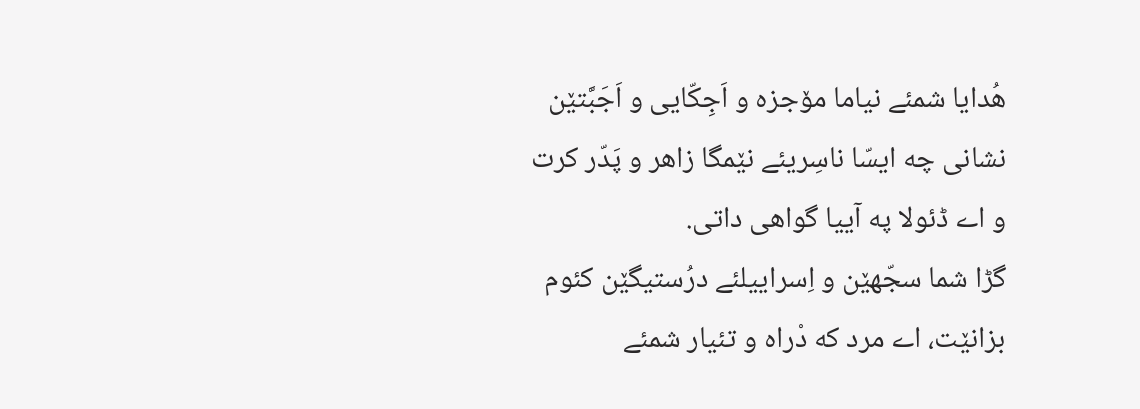هُدایا شمئے نیاما مۆجزه و اَجِکّایی و اَجَبَّتێن نشانی چه ایسّا ناسِریئے نێمگا زاهر و پَدّر کرت و اے ڈئولا په آییا گواهی داتی.
گڑا شما سجّهێن و اِسراییلئے درُستیگێن کئوم بزانێت، اے مرد که دْراه و تئیار شمئے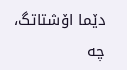دێما اۆشتاتگ، چه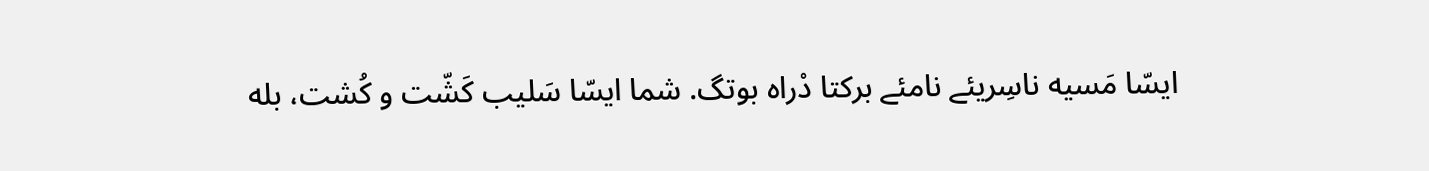ایسّا مَسیه ناسِریئے نامئے برکتا دْراه بوتگ. شما ایسّا سَلیب کَشّت و کُشت، بله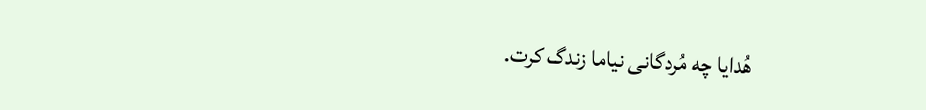هُدایا چه مُردگانی نیاما زندگ کرت.